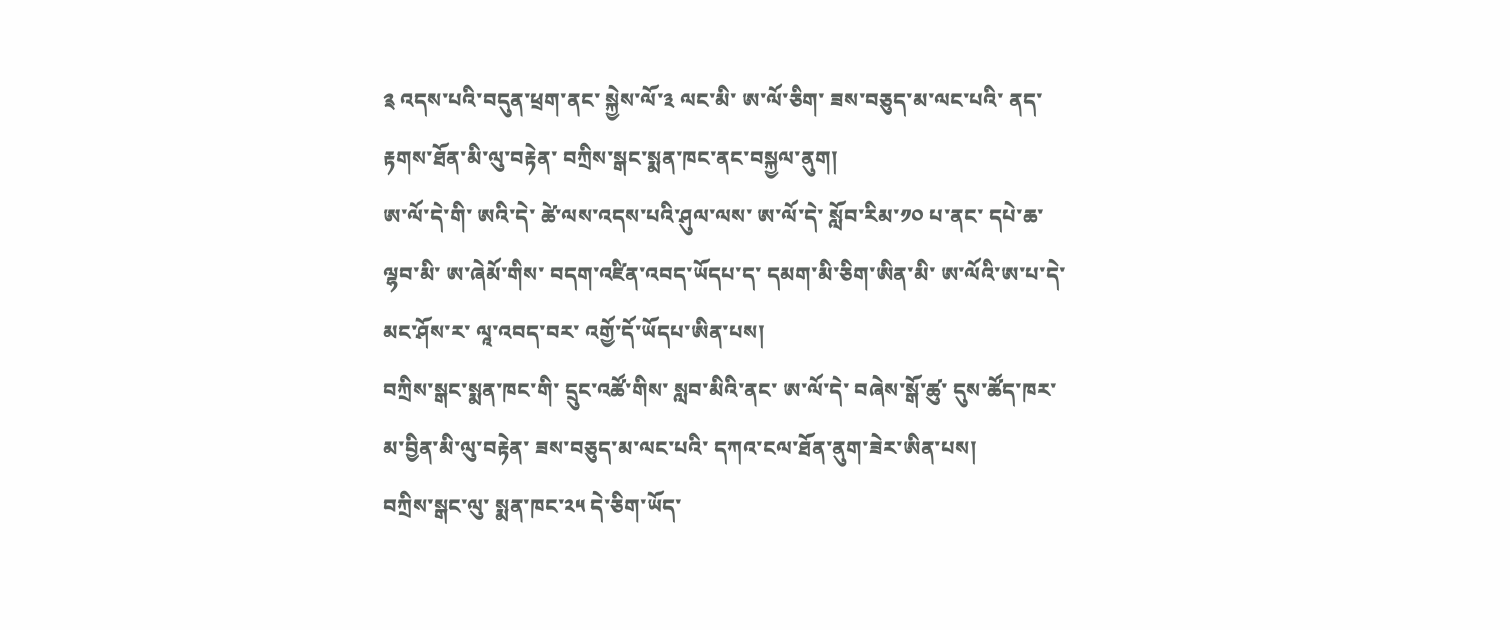༉ འདས་པའི་བདུན་ཕྲག་ནང་ སྐྱེས་ལོ་༣ ལང་མི་ ཨ་ལོ་ཅིག་ ཟས་བཅུད་མ་ལང་པའི་ ནད་རྟགས་ཐོན་མི་ལུ་བརྟེན་ བཀྲིས་སྒང་སྨན་ཁང་ནང་བསྐྱལ་ནུག།
ཨ་ལོ་དེ་གི་ ཨའི་དེ་ ཚེ་ལས་འདས་པའི་ཤུལ་ལས་ ཨ་ལོ་དེ་ སློབ་རིམ་༡༠ པ་ནང་ དཔེ་ཆ་ལྷབ་མི་ ཨ་ཞེམོ་གིས་ བདག་འཛིན་འབད་ཡོདཔ་ད་ དམག་མི་ཅིག་ཨིན་མི་ ཨ་ལོའི་ཨ་པ་དེ་ མང་ཤོས་ར་ ལཱ་འབད་བར་ འགྱོ་དོ་ཡོདཔ་ཨིན་པས།
བཀྲིས་སྒང་སྨན་ཁང་གི་ དྲུང་འཚོ་གིས་ སླབ་མིའི་ནང་ ཨ་ལོ་དེ་ བཞེས་སྒོ་ཚུ་ དུས་ཚོད་ཁར་ མ་བྱིན་མི་ལུ་བརྟེན་ ཟས་བཅུད་མ་ལང་པའི་ དཀའ་ངལ་ཐོན་ནུག་ཟེར་ཨིན་པས།
བཀྲིས་སྒང་ལུ་ སྨན་ཁང་༢༥ དེ་ཅིག་ཡོད་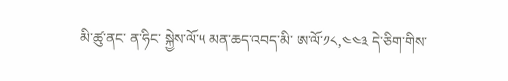མི་ཚུ་ནང་ ན་ཧིང་ སྐྱེས་ལོ་༥ མན་ཆད་འབད་མི་ ཨ་ལོ་༡༨,༤༤༣ དེ་ཅིག་གིས་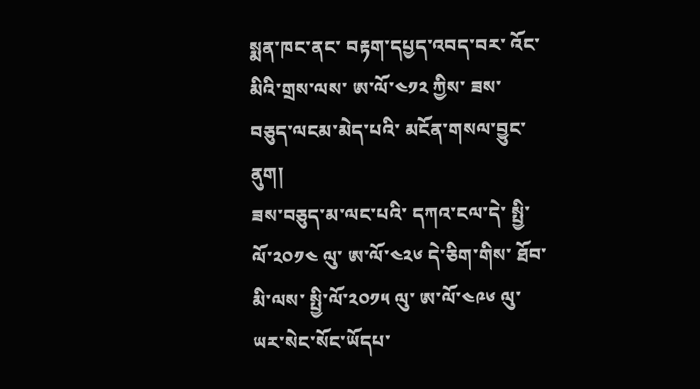སྨན་ཁང་ནང་ བརྟག་དཔྱད་འབད་བར་ འོང་མིའི་གྲས་ལས་ ཨ་ལོ་༤༡༢ ཀྱིས་ ཟས་བཅུད་ལངམ་མེད་པའི་ མངོན་གསལ་བྱུང་ནུག།
ཟས་བཅུད་མ་ལང་པའི་ དཀའ་ངལ་དེ་ སྤྱི་ལོ་༢༠༡༤ ལུ་ ཨ་ལོ་༤༢༦ དེ་ཅིག་གིས་ ཐོབ་མི་ལས་ སྤྱི་ལོ་༢༠༡༥ ལུ་ ཨ་ལོ་༤༩༦ ལུ་ ཡར་སེང་སོང་ཡོདཔ་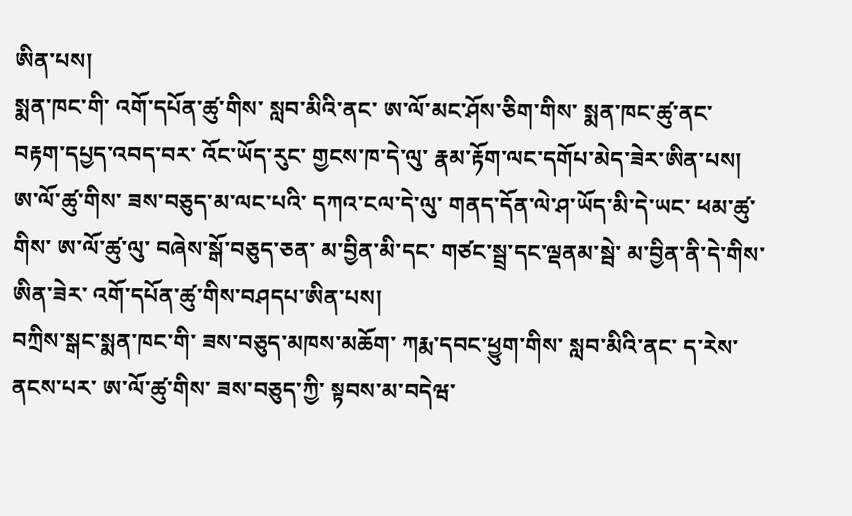ཨིན་པས།
སྨན་ཁང་གི་ འགོ་དཔོན་ཚུ་གིས་ སླབ་མིའི་ནང་ ཨ་ལོ་མང་ཤོས་ཅིག་གིས་ སྨན་ཁང་ཚུ་ནང་ བརྟག་དཔྱད་འབད་བར་ འོང་ཡོད་རུང་ གྱངས་ཁ་དེ་ལུ་ རྣམ་རྟོག་ལང་དགོཔ་མེད་ཟེར་ཨིན་པས།
ཨ་ལོ་ཚུ་གིས་ ཟས་བཅུད་མ་ལང་པའི་ དཀའ་ངལ་དེ་ལུ་ གནད་དོན་ལེ་ཤ་ཡོད་མི་དེ་ཡང་ ཕམ་ཚུ་གིས་ ཨ་ལོ་ཚུ་ལུ་ བཞེས་སྒོ་བཅུད་ཅན་ མ་བྱིན་མི་དང་ གཙང་སྦྲ་དང་ལྡནམ་སྦེ་ མ་བྱིན་ནི་དེ་གིས་ཨིན་ཟེར་ འགོ་དཔོན་ཚུ་གིས་བཤདཔ་ཨིན་པས།
བཀྲིས་སྒང་སྨན་ཁང་གི་ ཟས་བཅུད་མཁས་མཆོག་ ཀརྨ་དབང་ཕྱུག་གིས་ སླབ་མིའི་ནང་ ད་རེས་ནངས་པར་ ཨ་ལོ་ཚུ་གིས་ ཟས་བཅུད་ཀྱི་ སྟབས་མ་བདེཝ་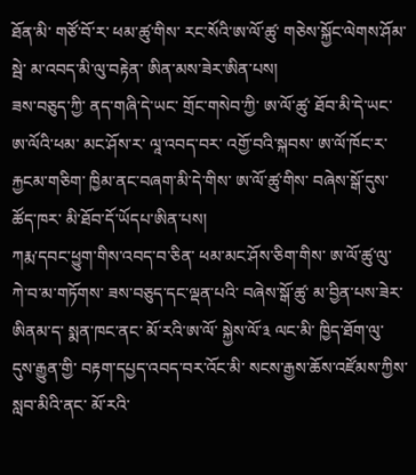ཐོན་མི་ གཙོ་བོ་ར་ ཕམ་ཚུ་གིས་ རང་སོའི་ཨ་ལོ་ཚུ་ གཅེས་སྐྱོང་ལེགས་ཤོམ་སྦེ་ མ་འབད་མི་ལུ་བརྟེན་ ཨིན་མས་ཟེར་ཨིན་པས།
ཟས་བཅུད་ཀྱི་ ནད་གཞི་དེ་ཡང་ གྲོང་གསེབ་ཀྱི་ ཨ་ལོ་ཚུ་ ཐོབ་མི་དེ་ཡང་ ཨ་ལོའི་ཕམ་ མང་ཤོས་ར་ ལཱ་འབད་བར་ འགྱོ་བའི་སྐབས་ ཨ་ལོ་ཁོང་ར་རྐྱངམ་གཅིག་ ཁྱིམ་ནང་བཞག་མི་དེ་གིས་ ཨ་ལོ་ཚུ་གིས་ བཞེས་སྒོ་དུས་ཚོད་ཁར་ མི་ཐོབ་དོ་ཡོདཔ་ཨིན་པས།
ཀརྨ་དབང་ཕྱུག་གིས་འབད་བ་ཅིན་ ཕམ་མང་ཤོས་ཅིག་གིས་ ཨ་ལོ་ཚུ་ལུ་ ཀེ་བ་མ་གཏོགས་ ཟས་བཅུད་དང་ལྡན་པའི་ བཞེས་སྒོ་ཚུ་ མ་བྱིན་པས་ཟེར་ཨིནམ་ད་ སྨན་ཁང་ནང་ མོ་རའི་ཨ་ལོ་ སྐྱེས་ལོ་༣ ལང་མི་ ཁྱིད་ཐོག་ལུ་ དུས་རྒྱུན་གྱི་ བརྟག་དཔྱད་འབད་བར་འོང་མི་ སངས་རྒྱས་ཆོས་འཛོམས་ཀྱིས་ སླབ་མིའི་ནང་ མོ་རའི་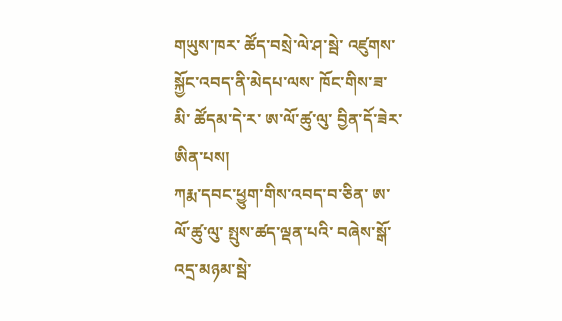གཡུས་ཁར་ ཚོད་བསྲེ་ལེ་ཤ་སྦེ་ འཛུགས་སྐྱོང་འབད་ནི་མེདཔ་ལས་ ཁོང་གིས་ཟ་མི་ ཚོདམ་དེ་ར་ ཨ་ལོ་ཚུ་ལུ་ བྱིན་དོ་ཟེར་ཨིན་པས།
ཀརྨ་དབང་ཕྱུག་གིས་འབད་བ་ཅིན་ ཨ་ལོ་ཚུ་ལུ་ སྤུས་ཚད་ལྡན་པའི་ བཞེས་སྒོ་འདྲ་མཉམ་སྦེ་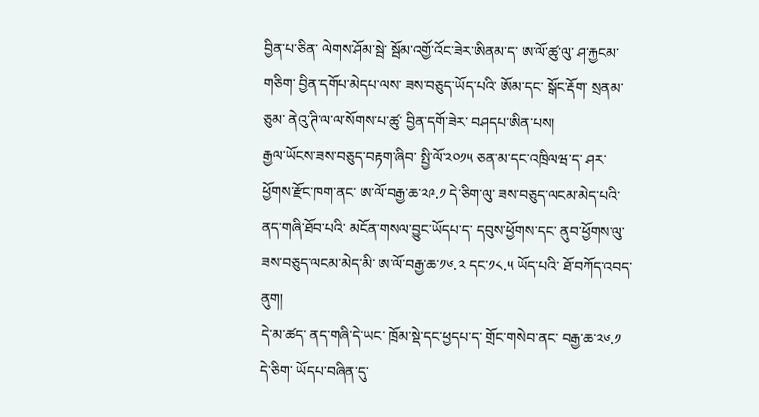བྱིན་པ་ཅིན་ ལེགས་ཤོམ་སྦེ་ སྦོམ་འགྱོ་འོང་ཟེར་ཨིནམ་ད་ ཨ་ལོ་ཚུ་ལུ་ ཤ་རྐྱངམ་གཅིག་ བྱིན་དགོཔ་མེདཔ་ལས་ ཟས་བཅུད་ཡོད་པའི་ ཨོམ་དང་ སྒོང་རྡོག་ སྲནམ་ཅུམ་ ནེའུ་ཊི་ལ་ལ་སོགས་པ་ཚུ་ བྱིན་དགོ་ཟེར་ བཤདཔ་ཨིན་པས།
རྒྱལ་ཡོངས་ཟས་བཅུད་བརྟག་ཞིབ་ སྤྱི་ལོ་༢༠༡༥ ཅན་མ་དང་འཁྲིལཝ་ད་ ཤར་ཕྱོགས་རྫོང་ཁག་ནང་ ཨ་ལོ་བརྒྱ་ཆ་༢༩.༡ དེ་ཅིག་ལུ་ ཟས་བཅུད་ལངམ་མེད་པའི་ ནད་གཞི་ཐོབ་པའི་ མངོན་གསལ་བྱུང་ཡོདཔ་ད་ དབུས་ཕྱོགས་དང་ ནུབ་ཕྱོགས་ལུ་ ཟས་བཅུད་ལངམ་མེད་མི་ ཨ་ལོ་བརྒྱ་ཆ་༡༦.༢ དང་༡༨.༥ ཡོད་པའི་ ཐོ་བཀོད་འབད་ནུག།
དེ་མ་ཚད་ ནད་གཞི་དེ་ཡང་ ཁྲོམ་སྡེ་དང་ཕྱདཔ་ད་ གྲོང་གསེབ་ནང་ བརྒྱ་ཆ་༢༦.༡ དེ་ཅིག་ ཡོདཔ་བཞིན་དུ་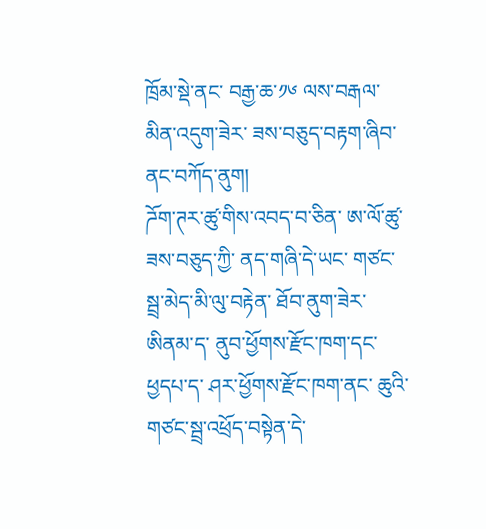ཁྲོམ་སྡེ་ནང་ བརྒྱ་ཆ་༡༦ ལས་བརྒལ་མིན་འདུག་ཟེར་ ཟས་བཅུད་བརྟག་ཞིབ་ནང་བཀོད་ནུག།
ཌོག་ཊར་ཚུ་གིས་འབད་བ་ཅིན་ ཨ་ལོ་ཚུ་ ཟས་བཅུད་ཀྱི་ ནད་གཞི་དེ་ཡང་ གཙང་སྦྲ་མེད་མི་ལུ་བརྟེན་ ཐོབ་ནུག་ཟེར་ཨིནམ་ད་ ནུབ་ཕྱོགས་རྫོང་ཁག་དང་ཕྱདཔ་ད་ ཤར་ཕྱོགས་རྫོང་ཁག་ནང་ ཆུའི་གཙང་སྦྲ་འཕྲོད་བསྟེན་དེ་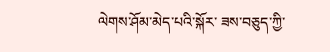ལེགས་ཤོམ་མེད་པའི་སྐོར་ ཟས་བཅུད་ཀྱི་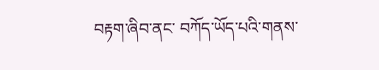བརྟག་ཞིབ་ནང་ བཀོད་ཡོད་པའི་གནས་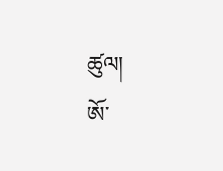ཚུལ།
ཨོ་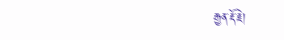རྒྱན་རྡོ་རྗེ།